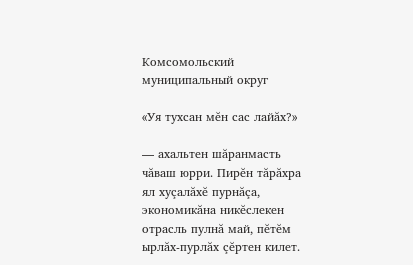Комсомольский муниципальный округ

«Уя тухсан мĕн сас лайăх?»

— ахальтен шăранмасть чăваш юрри. Пирĕн тăрăхра ял хуçалăхĕ пурнăçа, экономикăна никĕслекен отрасль пулнă май, пĕтĕм ырлăх-пурлăх çĕртен килет.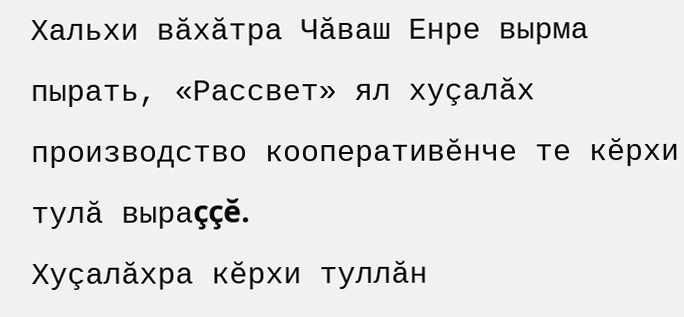Хальхи вăхăтра Чăваш Енре вырма пырать, «Рассвет» ял хуçалăх производство кооперативĕнче те кĕрхи тулă выраççĕ.
Хуçалăхра кĕрхи туллăн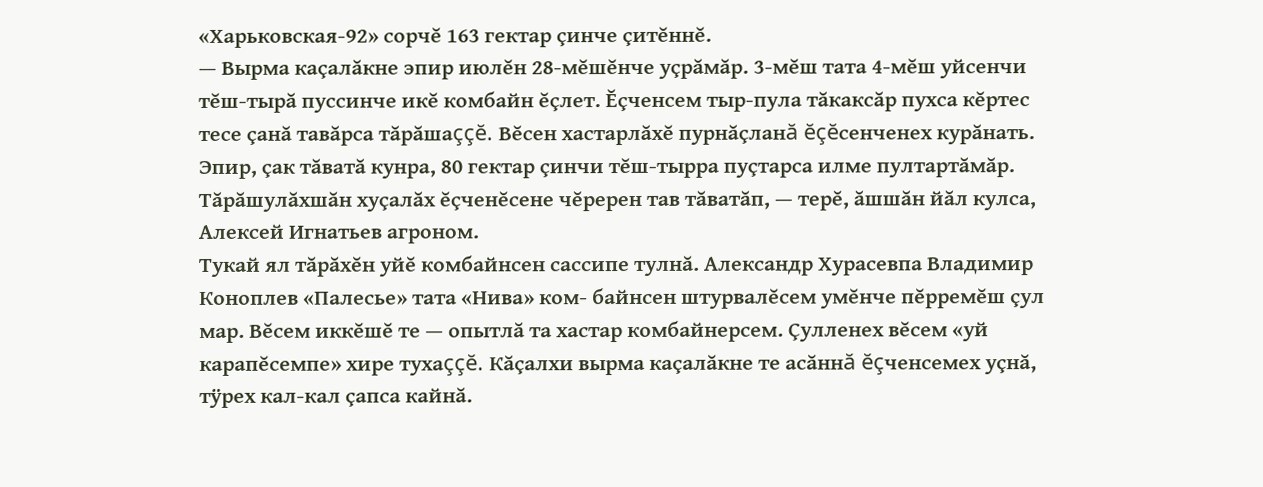«Харьковская-92» сорчĕ 163 гектар çинче çитĕннĕ.
— Вырма каçалăкне эпир июлĕн 28-мĕшĕнче уçрăмăр. 3-мĕш тата 4-мĕш уйсенчи тĕш-тырă пуссинче икĕ комбайн ĕçлет. Ĕçченсем тыр-пула тăкаксăр пухса кĕртес тесе çанă тавăрса тăрăшаççĕ. Вĕсен хастарлăхĕ пурнăçланă ĕçĕсенченех курăнать. Эпир, çак тăватă кунра, 80 гектар çинчи тĕш-тырра пуçтарса илме пултартăмăр. Тăрăшулăхшăн хуçалăх ĕçченĕсене чĕререн тав тăватăп, — терĕ, ăшшăн йăл кулса, Алексей Игнатьев агроном.
Тукай ял тăрăхĕн уйĕ комбайнсен сассипе тулнă. Александр Хурасевпа Владимир Коноплев «Палесье» тата «Нива» ком- байнсен штурвалĕсем умĕнче пĕрремĕш çул мар. Вĕсем иккĕшĕ те — опытлă та хастар комбайнерсем. Çулленех вĕсем «уй карапĕсемпе» хире тухаççĕ. Кăçалхи вырма каçалăкне те асăннă ĕçченсемех уçнă, тÿрех кал-кал çапса кайнă.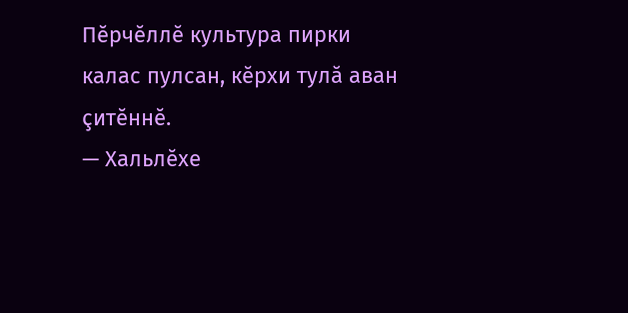Пĕрчĕллĕ культура пирки калас пулсан, кĕрхи тулă аван çитĕннĕ.
— Хальлĕхе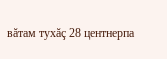вăтам тухăç 28 центнерпа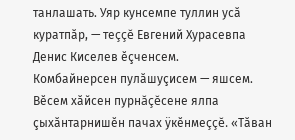танлашать. Уяр кунсемпе туллин усă куратпăр, — теççĕ Евгений Хурасевпа Денис Киселев ĕçченсем.
Комбайнерсен пулăшуçисем — яшсем. Вĕсем хăйсен пурнăçĕсене ялпа çыхăнтарнишĕн пачах ÿкĕнмеççĕ. «Тăван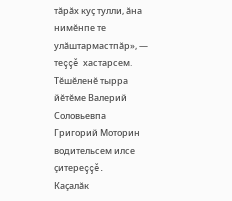тăрăх куç тулли, ăна нимĕнпе те улăштармастпăр», — теççĕ хастарсем.
Тĕшĕленĕ тырра йĕтĕме Валерий Соловьевпа Григорий Моторин водительсем илсе çитереççĕ.
Каçалăк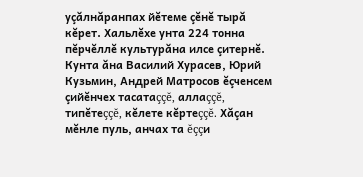уçăлнăранпах йĕтеме çĕнĕ тырă кĕрет. Хальлĕхе унта 224 тонна пĕрчĕллĕ культурăна илсе çитернĕ. Кунта ăна Василий Хурасев, Юрий Кузьмин, Андрей Матросов ĕçченсем çийĕнчех тасатаççĕ, аллаççĕ, типĕтеççĕ, кĕлете кĕртеççĕ. Хăçан мĕнле пуль, анчах та ĕççи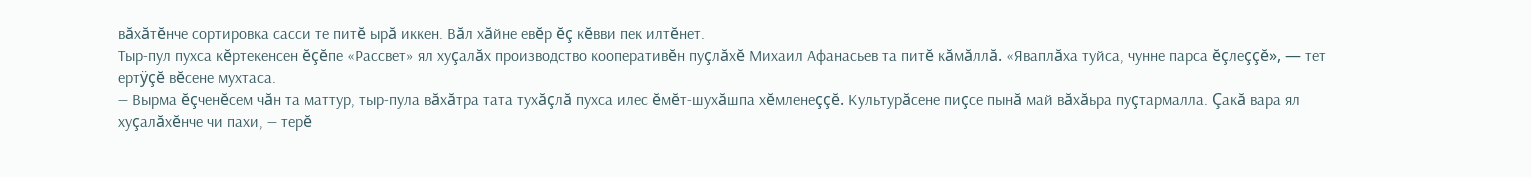вăхăтĕнче сортировка сасси те питĕ ырă иккен. Вăл хăйне евĕр ĕç кĕвви пек илтĕнет.
Тыр-пул пухса кĕртекенсен ĕçĕпе «Рассвет» ял хуçалăх производство кооперативĕн пуçлăхĕ Михаил Афанасьев та питĕ кăмăллă. «Яваплăха туйса, чунне парса ĕçлеççĕ», — тет ертÿçĕ вĕсене мухтаса.
— Вырма ĕçченĕсем чăн та маттур, тыр-пула вăхăтра тата тухăçлă пухса илес ĕмĕт-шухăшпа хĕмленеççĕ. Культурăсене пиçсе пынă май вăхăьра пуçтармалла. Çакă вара ял хуçалăхĕнче чи пахи, — терĕ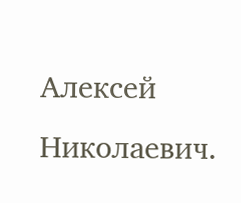Алексей Николаевич.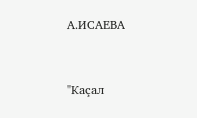А.ИСАЕВА



"Каçал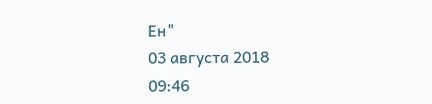Ен"
03 августа 2018
09:46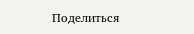Поделиться